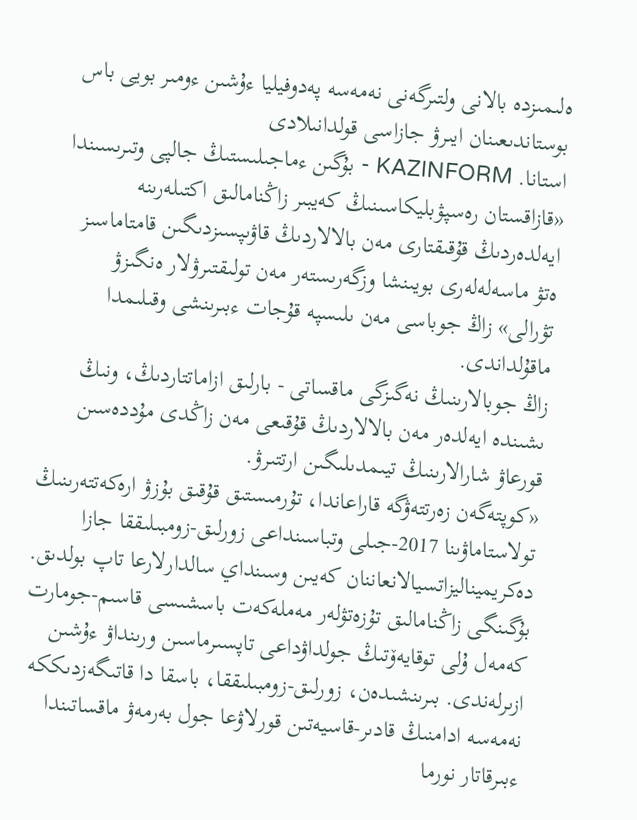ەلىمىزدە بالانى ولتىرگەنى نەمەسە پەدوفيليا ءۇشىن ءومىر بويى باس بوستاندىعىنان ايىرۋ جازاسى قولدانىلادى
استانا. KAZINFORM - بۇگىن ءماجىلىستىڭ جالپى وتىرىسىندا «قازاقستان رەسپۋبليكاسىنىڭ كەيبىر زاڭنامالىق اكتىلەرىنە ايەلدەردىڭ قۇقىقتارى مەن بالالاردىڭ قاۋىپسىزدىگىن قامتاماسىز ەتۋ ماسەلەلەرى بويىنشا وزگەرىستەر مەن تولىقتىرۋلار ەنگىزۋ تۋرالى» زاڭ جوباسى مەن ىلىسپە قۇجات ءبىرىنشى وقىلىمدا ماقۇلداندى.
زاڭ جوبالارىنىڭ نەگىزگى ماقساتى - بارلىق ازاماتتاردىڭ، ونىڭ ىشىندە ايەلدەر مەن بالالاردىڭ قۇقىعى مەن زاڭدى مۇددەسىن قورعاۋ شارالارىنىڭ تيىمدىلىگىن ارتتىرۋ.
«كوپتەگەن زەرتتەۋگە قاراعاندا، تۇرمىستىق قۇقىق بۇزۋ ارەكەتتەرىنىڭ تولاستاماۋىنا 2017-جىلى وتباسىنداعى زورلىق-زومبىلىققا جازا دەكريميناليزاتسيالانعاننان كەيىن وسىنداي سالدارلارعا تاپ بولدىق. بۇگىنگى زاڭنامالىق تۇزەتۋلەر مەملەكەت باسشىسى قاسىم-جومارت كەمەل ۇلى توقايەۆتىڭ جولداۋداعى تاپسىرماسىن ورىنداۋ ءۇشىن ازىرلەندى. بىرىنشىدەن، زورلىق-زومبىلىققا، باسقا دا قاتىگەزدىككە نەمەسە ادامنىڭ قادىر-قاسيەتىن قورلاۋعا جول بەرمەۋ ماقساتىندا ءبىرقاتار نورما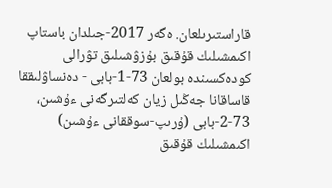قاراستىرىلعان. ەگەر 2017-جىلدان باستاپ اكىمشىلىك قۇقىق بۇزۋشىلىق تۋرالى كودەكسىندە بولعان 73-1-بابى - دەنساۋلىققا قاساقانا جەڭىل زيان كەلتىرگەنى ءۇشىن، 73-2-بابى (ۇرىپ-سوققانى ءۇشىن) اكىمشىلىك قۇقىق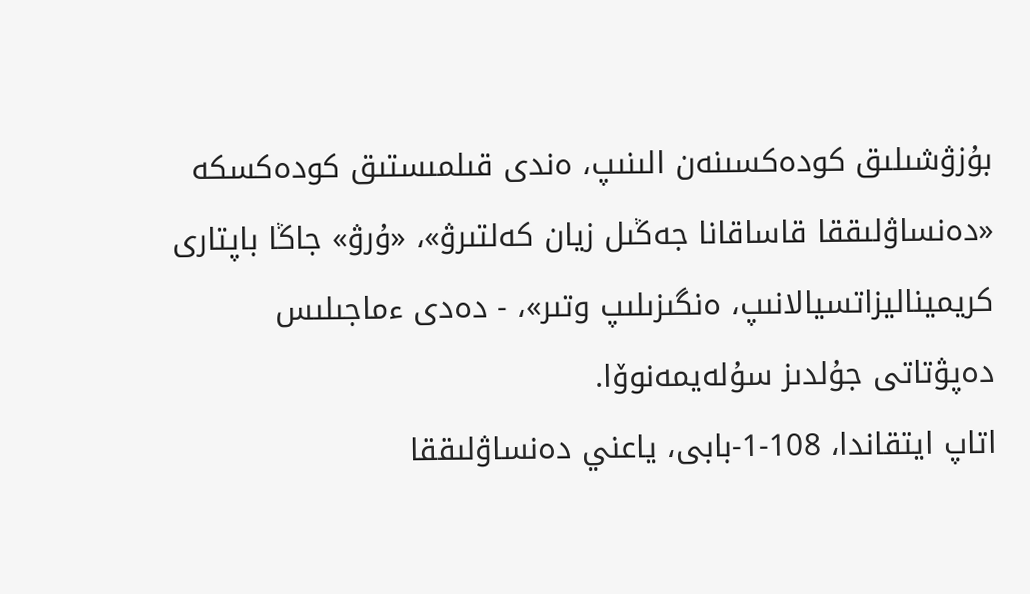بۇزۋشىلىق كودەكسىنەن الىنىپ، ەندى قىلمىستىق كودەكسكە «دەنساۋلىققا قاساقانا جەڭىل زيان كەلتىرۋ»، «ۇرۋ» جاڭا باپتارى كريميناليزاتسيالانىپ، ەنگىزىلىپ وتىر»، - دەدى ءماجىلىس دەپۋتاتى جۇلدىز سۇلەيمەنوۆا.
اتاپ ايتقاندا، 108-1-بابى، ياعني دەنساۋلىققا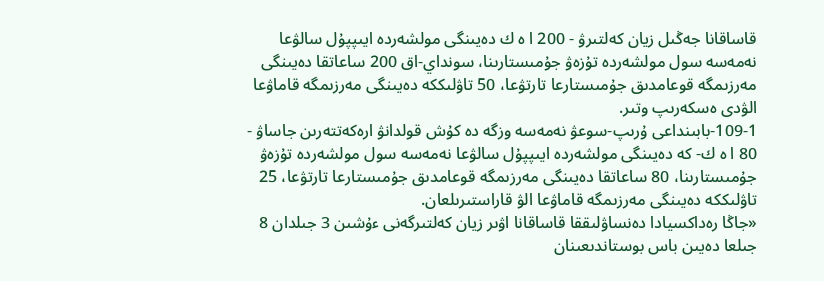قاساقانا جەڭىل زيان كەلتىرۋ - 200 ا ە ك دەيىنگى مولشەردە ايىپپۇل سالۋعا نەمەسە سول مولشەردە تۇزەۋ جۇمىستارىنا، سونداي-اق 200 ساعاتقا دەيىنگى مەرزىمگە قوعامدىق جۇمىستارعا تارتۋعا، 50 تاۋلىككە دەيىنگى مەرزىمگە قاماۋعا الۋدى ەسكەرىپ وتىر.
109-1-بابىنداعى ۇرىپ-سوعۋ نەمەسە وزگە دە كۇش قولدانۋ ارەكەتتەرىن جاساۋ - 80 ا ە ك- كە دەيىنگى مولشەردە ايىپپۇل سالۋعا نەمەسە سول مولشەردە تۇزەۋ جۇمىستارىنا، 80 ساعاتقا دەيىنگى مەرزىمگە قوعامدىق جۇمىستارعا تارتۋعا، 25 تاۋلىككە دەيىنگى مەرزىمگە قاماۋعا الۋ قاراستىرىلعان.
«جاڭا رەداكسيادا دەنساۋلىققا قاساقانا اۋىر زيان كەلتىرگەنى ءۇشىن 3 جىلدان 8 جىلعا دەيىن باس بوستاندىعىنان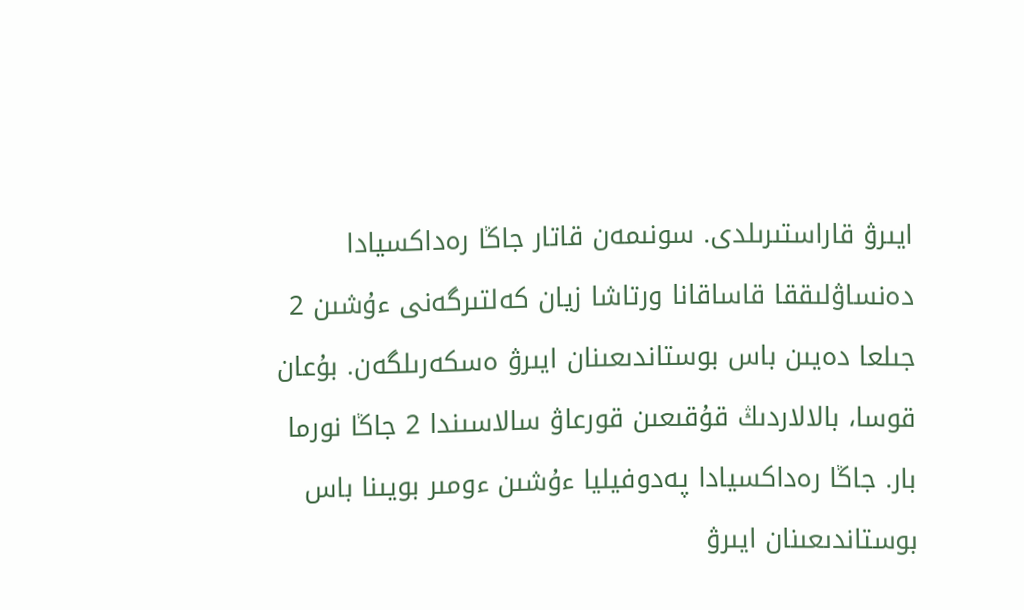ايىرۋ قاراستىرىلدى. سونىمەن قاتار جاڭا رەداكسيادا دەنساۋلىققا قاساقانا ورتاشا زيان كەلتىرگەنى ءۇشىن 2 جىلعا دەيىن باس بوستاندىعىنان ايىرۋ ەسكەرىلگەن. بۇعان قوسا، بالالاردىڭ قۇقىعىن قورعاۋ سالاسىندا 2 جاڭا نورما بار. جاڭا رەداكسيادا پەدوفيليا ءۇشىن ءومىر بويىنا باس بوستاندىعىنان ايىرۋ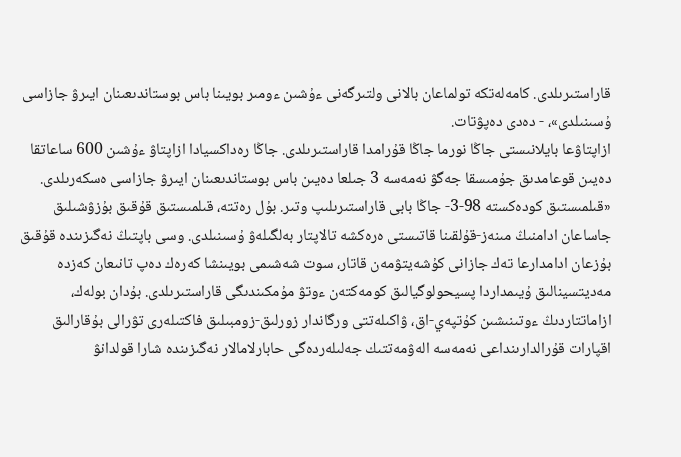قاراستىرىلدى. كامەلەتكە تولماعان بالانى ولتىرگەنى ءۇشىن ءومىر بويىنا باس بوستاندىعىنان ايىرۋ جازاسى ۇسىنىلدى»، - دەدى دەپۋتات.
ازاپتاۋعا بايلانىستى جاڭا نورما جاڭا قۇرامدا قاراستىرىلدى. جاڭا رەداكسيادا ازاپتاۋ ءۇشىن 600 ساعاتقا دەيىن قوعامدىق جۇمىسقا جەگۋ نەمەسە 3 جىلعا دەيىن باس بوستاندىعىنان ايىرۋ جازاسى ەسكەرىلدى.
«قىلمىستىق كودەكستە 98-3- جاڭا بابى قاراستىرىلىپ وتىر. بۇل رەتتە، قىلمىستىق قۇقىق بۇزۋشىلىق جاساعان ادامنىڭ مىنەز-قۇلقىنا قاتىستى ەرەكشە تالاپتار بەلگىلەۋ ۇسىنىلدى. وسى باپتىڭ نەگىزىندە قۇقىق بۇزعان ادامدارعا تەك جازانى كۇشەيتۋمەن قاتار، سوت شەشىمى بويىنشا كەرەك دەپ تانىعان كەزدە مەديتسينالىق ۇيىمداردا پسيحولوگيالىق كومەكتەن ءوتۋ مۇمكىندىگى قاراستىرىلدى. بۇدان بولەك، ازاماتتاردىڭ ءوتىنىشىن كۇتپەي-اق، ۋاكىلەتتى ورگاندار زورلىق-زومبىلىق فاكتىلەرى تۋرالى بۇقارالىق اقپارات قۇرالدارىنداعى نەمەسە الەۋمەتتىك جەلىلەردەگى حابارلامالار نەگىزىندە شارا قولدانۋ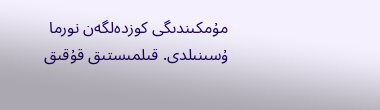مۇمكىندىگى كوزدەلگەن نورما ۇسىنىلدى. قىلمىستىق قۇقىق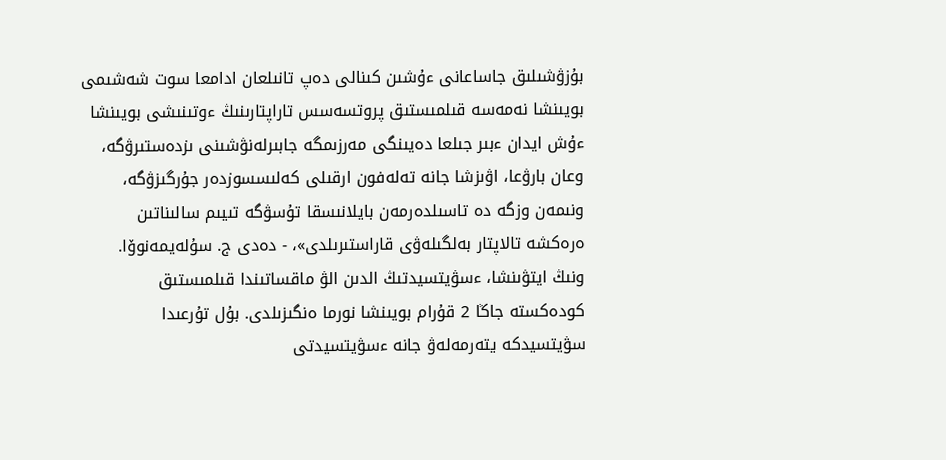بۇزۋشىلىق جاساعانى ءۇشىن كىنالى دەپ تانىلعان ادامعا سوت شەشىمى بويىنشا نەمەسە قىلمىستىق پروتسەسس تاراپتارىنىڭ ءوتىنىشى بويىنشا ءۇش ايدان ءبىر جىلعا دەيىنگى مەرزىمگە جابىرلەنۋشىنى ىزدەستىرۋگە، وعان بارۋعا، اۋىزشا جانە تەلەفون ارقىلى كەلىسسوزدەر جۇرگىزۋگە، ونىمەن وزگە دە تاسىلدەرمەن بايلانىسقا تۇسۋگە تىيىم سالىناتىن ەرەكشە تالاپتار بەلگىلەۋى قاراستىرىلدى»، - دەدى ج. سۇلەيمەنوۆا.
ونىڭ ايتۋىنشا، ءسۋيتسيدتىڭ الدىن الۋ ماقساتىندا قىلمىستىق كودەكستە جاڭا 2 قۇرام بويىنشا نورما ەنگىزىلدى. بۇل تۇرعىدا سۋيتسيدكە يتەرمەلەۋ جانە ءسۋيتسيدتى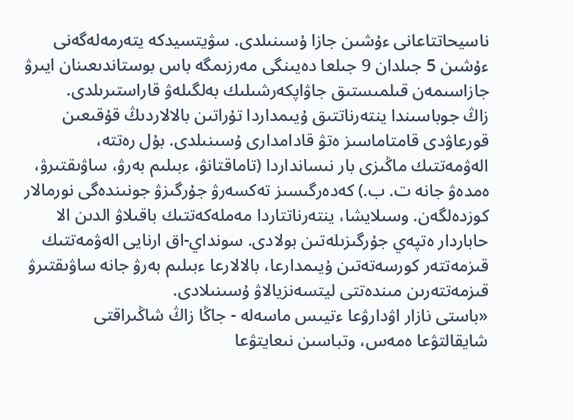ناسيحاتتاعانى ءۇشىن جازا ۇسىنىلدى. سۋيتسيدكە يتەرمەلەگەنى ءۇشىن 5 جىلدان 9 جىلعا دەيىنگى مەرزىمگە باس بوستاندىعىنان ايىرۋ جازاسىمەن قىلمىستىق جاۋاپكەرشىلىك بەلگىلەۋ قاراستىرىلدى.
زاڭ جوباسىندا ينتەرناتتىق ۇيىمداردا تۇراتىن بالالاردىڭ قۇقىعىن قورعاۋدى قامتاماسىز ەتۋ قادامدارى ۇسىنىلدى. بۇل رەتتە، الەۋمەتتىك ماڭىزى بار نىسانداردا (تاماقتانۋ، ءبىلىم بەرۋ، ساۋىقتىرۋ، ەمدەۋ جانە ت. ب.) كەدەرگىسىز تەكسەرۋ جۇرگىزۋ جونىندەگى نورمالار كوزدەلگەن. وسىلايشا، ينتەرناتتاردا مەملەكەتتىك باقىلاۋ الدىن الا حاباردار ەتپەي جۇرگىزىلەتىن بولادى. سونداي-اق ارنايى الەۋمەتتىك قىزمەتتەر كورسەتەتىن ۇيىمدارعا، بالالارعا ءبىلىم بەرۋ جانە ساۋىقتىرۋ قىزمەتتەرىن مىندەتتى ليتسەنزيالاۋ ۇسىنىلادى.
«باستى نازار اۋدارۋعا ءتيىس ماسەلە - جاڭا زاڭ شاڭىراقتى شايقالتۋعا ەمەس، وتباسىن نىعايتۋعا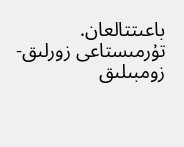باعىتتالعان. تۇرمىستاعى زورلىق-زومبىلىق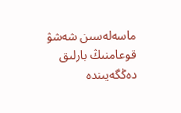ماسەلەسىن شەشۋ قوعامنىڭ بارلىق دەڭگەيىندە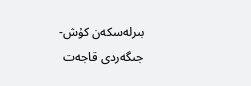بىرلەسكەن كۇش-جىگەردى قاجەت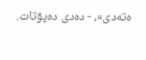ەتەدى»، - دەدى دەپۋتات.